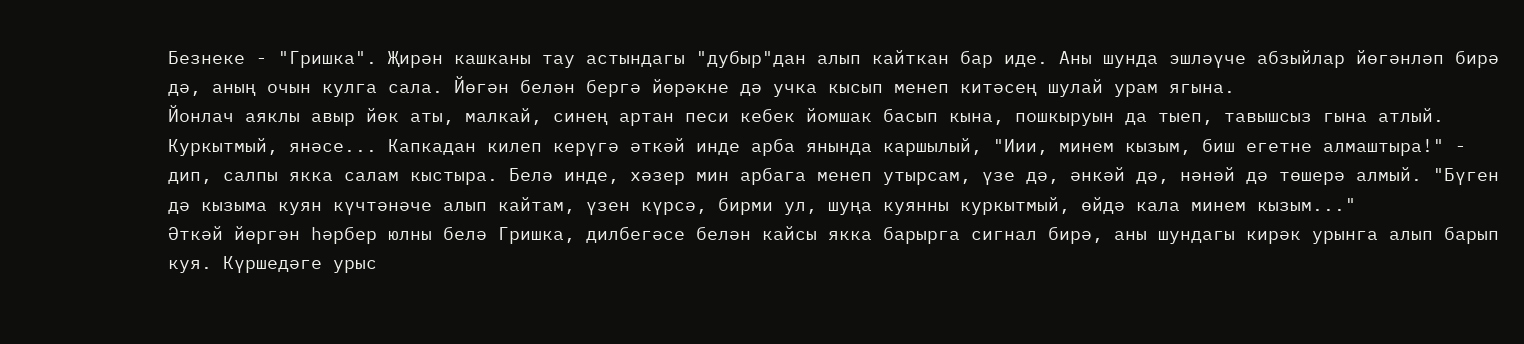Безнеке - "Гришка". Җирән кашканы тау астындагы "дубыр"дан алып кайткан бар иде. Аны шунда эшләүче абзыйлар йөгәнләп бирә дә, аның очын кулга сала. Йөгән белән бергә йөрәкне дә учка кысып менеп китәсең шулай урам ягына.
Йонлач аяклы авыр йөк аты, малкай, синең артан песи кебек йомшак басып кына, пошкыруын да тыеп, тавышсыз гына атлый. Куркытмый, янәсе... Капкадан килеп керүгә әткәй инде арба янында каршылый, "Иии, минем кызым, биш егетне алмаштыра!" - дип, салпы якка салам кыстыра. Белә инде, хәзер мин арбага менеп утырсам, үзе дә, әнкәй дә, нәнәй дә төшерә алмый. "Бүген дә кызыма куян күчтәнәче алып кайтам, үзен күрсә, бирми ул, шуңа куянны куркытмый, өйдә кала минем кызым..."
Әткәй йөргән һәрбер юлны белә Гришка, дилбегәсе белән кайсы якка барырга сигнал бирә, аны шундагы кирәк урынга алып барып куя. Күршедәге урыс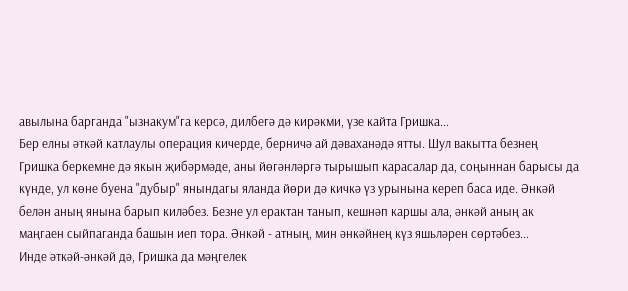авылына барганда "ызнакум"га керсә, дилбегә дә кирәкми, үзе кайта Гришка...
Бер елны әткәй катлаулы операция кичерде, берничә ай дәваханәдә ятты. Шул вакытта безнең Гришка беркемне дә якын җибәрмәде, аны йөгәнләргә тырышып карасалар да, соңыннан барысы да күнде, ул көне буена "дубыр" янындагы яланда йөри дә кичкә үз урынына кереп баса иде. Әнкәй белән аның янына барып киләбез. Безне ул ерактан танып, кешнәп каршы ала, әнкәй аның ак маңгаен сыйпаганда башын иеп тора. Әнкәй - атның, мин әнкәйнең күз яшьләрен сөртәбез...
Инде әткәй-әнкәй дә, Гришка да мәңгелек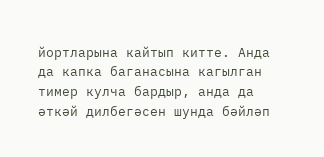йортларына кайтып китте. Анда да капка баганасына кагылган тимер кулча бардыр, анда да әткәй дилбегәсен шунда бәйләп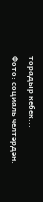торадыр кебек...
Фото: социаль челтәрдән.